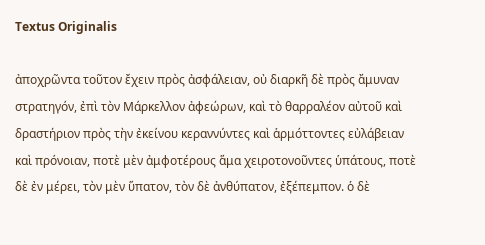Textus Originalis

ἀποχρῶντα τοῦτον ἔχειν πρὸς ἀσφάλειαν, οὐ διαρκῆ δὲ πρὸς ἄμυναν στρατηγόν, ἐπὶ τὸν Μάρκελλον ἀφεώρων, καὶ τὸ θαρραλέον αὐτοῦ καὶ δραστήριον πρὸς τὴν ἐκείνου κεραννύντες καὶ ἁρμόττοντες εὐλάβειαν καὶ πρόνοιαν, ποτὲ μὲν ἀμφοτέρους ἅμα χειροτονοῦντες ὑπάτους, ποτὲ δὲ ἐν μέρει, τὸν μὲν ὕπατον, τὸν δὲ ἀνθύπατον, ἐξέπεμπον. ὁ δὲ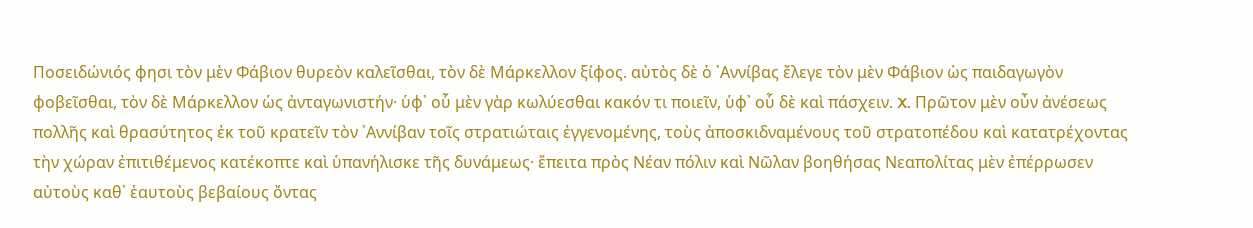Ποσειδώνιός φησι τὸν μὲν Φάβιον θυρεὸν καλεῖσθαι, τὸν δὲ Μάρκελλον ξίφος. αὐτὸς δὲ ὁ ᾿Αννίβας ἔλεγε τὸν μὲν Φάβιον ὡς παιδαγωγὸν φοβεῖσθαι, τὸν δὲ Μάρκελλον ὡς ἀνταγωνιστήν· ὑφ᾽ οὗ μὲν γὰρ κωλύεσθαι κακόν τι ποιεῖν, ὑφ᾽ οὗ δὲ καὶ πάσχειν. X. Πρῶτον μὲν οὖν ἀνέσεως πολλῆς καὶ θρασύτητος ἐκ τοῦ κρατεῖν τὸν ᾿Αννίβαν τοῖς στρατιώταις ἐγγενομένης, τοὺς ἀποσκιδναμένους τοῦ στρατοπέδου καὶ κατατρέχοντας τὴν χώραν ἐπιτιθέμενος κατέκοπτε καὶ ὑπανήλισκε τῆς δυνάμεως· ἔπειτα πρὸς Νέαν πόλιν καὶ Νῶλαν βοηθήσας Νεαπολίτας μὲν ἐπέρρωσεν αὐτοὺς καθ᾽ ἑαυτοὺς βεβαίους ὄντας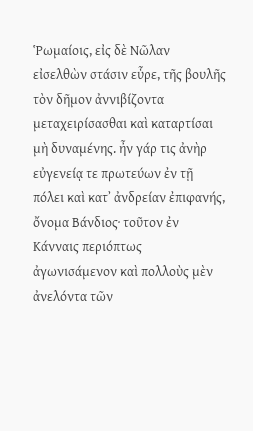Ῥωμαίοις, εἰς δὲ Νῶλαν εἰσελθὼν στάσιν εὗρε, τῆς βουλῆς τὸν δῆμον ἀννιβίζοντα μεταχειρίσασθαι καὶ καταρτίσαι μὴ δυναμένης. ἦν γάρ τις ἀνὴρ εὐγενείᾳ τε πρωτεύων ἐν τῇ πόλει καὶ κατ᾽ ἀνδρείαν ἐπιφανής, ὄνομα Βάνδιος· τοῦτον ἐν Κάνναις περιόπτως ἀγωνισάμενον καὶ πολλοὺς μὲν ἀνελόντα τῶν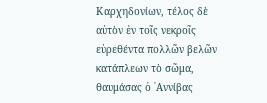Καρχηδονίων, τέλος δὲ αὐτὸν ἐν τοῖς νεκροῖς εὑρεθέντα πολλῶν βελῶν κατάπλεων τὸ σῶμα, θαυμάσας ὁ ᾿Αννίβας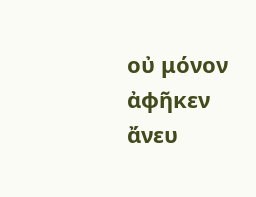οὐ μόνον ἀφῆκεν ἄνευ